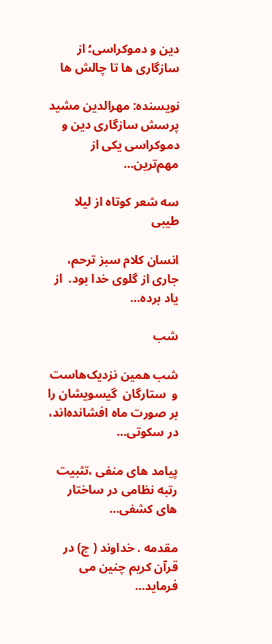دین و دموکراسی؛ از سازگاری ها تا چالش ها

نویسنده: مهرالدین مشید پرسش سازگاری دین و دموکراسی یکی از مهم‌ترین…

سه‌ شعر کوتاه از لیلا طیبی

انسان کلام سبز ترحم، جاری از گلوی خدا بود.  از یاد برده…

شب

شب همین نزدیک‌هاست و  ستارگان  گیسویشان را بر صورت ماه افشانده‌اند، در سکوتی…

پیامد های منفی ،تثبیت رتبه نظامی در ساختار های کشفی…

مقدمه . خداوند ( ج) در قرآن کریم چنین می فرماید…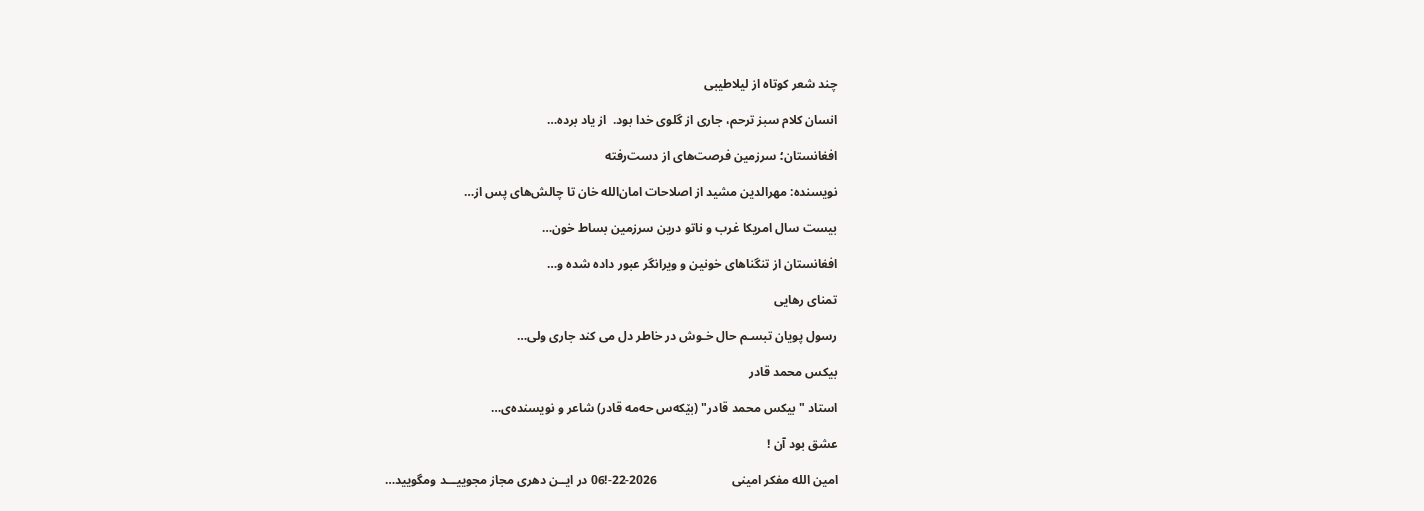چند شعر کوتاه از لیلاطیبی

انسان کلام سبز ترحم، جاری از گلوی خدا بود.  از یاد برده…

افغانستان؛ سرزمین فرصت‌های از دست‌رفته

نویسنده: مهرالدین مشید از اصلاحات امان‌الله خان تا چالش‌های پس از…

بیست سال امریکا غرب و ناتو درین سرزمین بساط خون…

افغانستان از تنگناهای خونین و ویرانگر عبور داده شده و…

تمنای رهایی

رسول پویان تبسـم حال خـوش در خاطر دل می کند جاری ولی…

بیکس محمد قادر

استاد "بیکس محمد قادر" (بێکەس حەمە قادر) شاعر و نویسنده‌ی…

عشق بود آن !

امین الله مفکر امینی                        2026-22-!06 در ایــن دهری مجاز مجوییـــد ومگویید…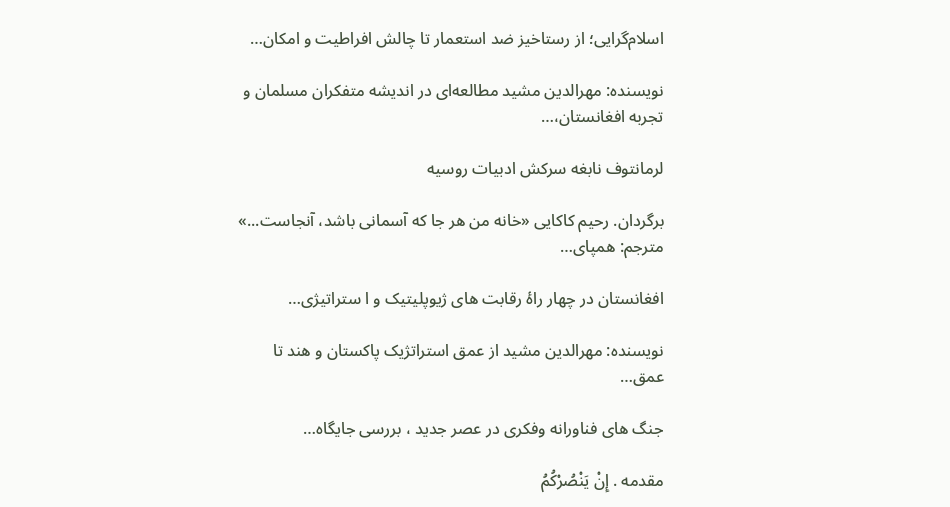اسلام‌گرایی؛ از رستاخیز ضد استعمار تا چالش افراطیت و امکان…

نویسنده: مهرالدین مشید مطالعه‌ای در اندیشه متفکران مسلمان و تجربه افغانستان،…

لرمانتوف نابغه سرکش ادبیات روسیه

برگردان. رحیم کاکایی «خانه من هر جا که آسمانی باشد، آنجاست...» مترجم: همپای…

افغانستان در چهار راۀ رقابت های ژیوپلیتیک و ا ستراتیژی…

نویسنده: مهرالدین مشید از عمق استراتژیک پاکستان و هند تا عمق…

جنگ های فناورانه وفکری در عصر جدید ، بررسی جایگاه…

مقدمه . إِنْ يَنْصُرْكُمُ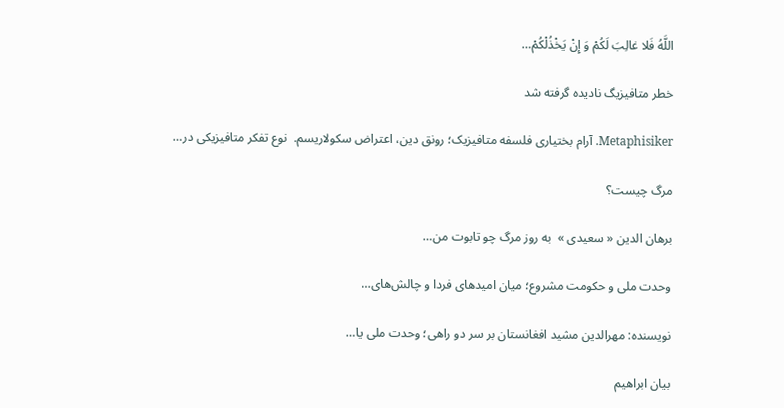اللَّهُ فَلا غالِبَ لَكُمْ وَ إِنْ يَخْذُلْكُمْ…

خطر متافیزیگ نادیده گرفته شد

Metaphisiker. آرام بختیاری فلسفه متافیزیک؛ رونق دین، اعتراض سکولاریسم.  نوع تفکر متافیزیکی در…

مرگ چیست؟

برهان الدین « سعیدی »  به روز مرگ چو تابوت من…

وحدت ملی و حکومت مشروع؛ میان امیدهای فردا و چالش‌های…

نویسنده: مهرالدین مشید افغانستان بر سر دو راهی؛ وحدت ملی یا…

بیان ابراهیم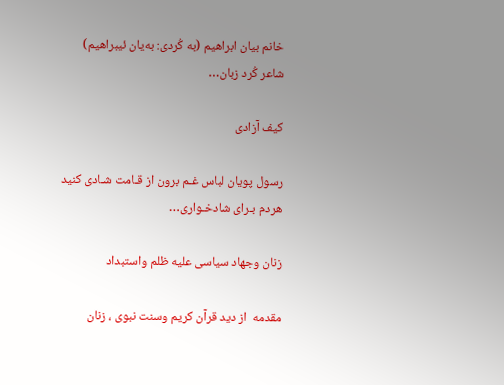خانم بیان ابراهیم (به کُردی: بەیان ئیبراهیم) شاعر کُرد زبان…

کیف آزادی

رسول پویان لباس غـم برون از قـامت شـادی کنید هردم بـرای شادخـواری…

زنان وجهاد سیاسی علیه ظلم واستبداد

مقدمه  از دید قرآن کریم وسنت نبوی ، زنان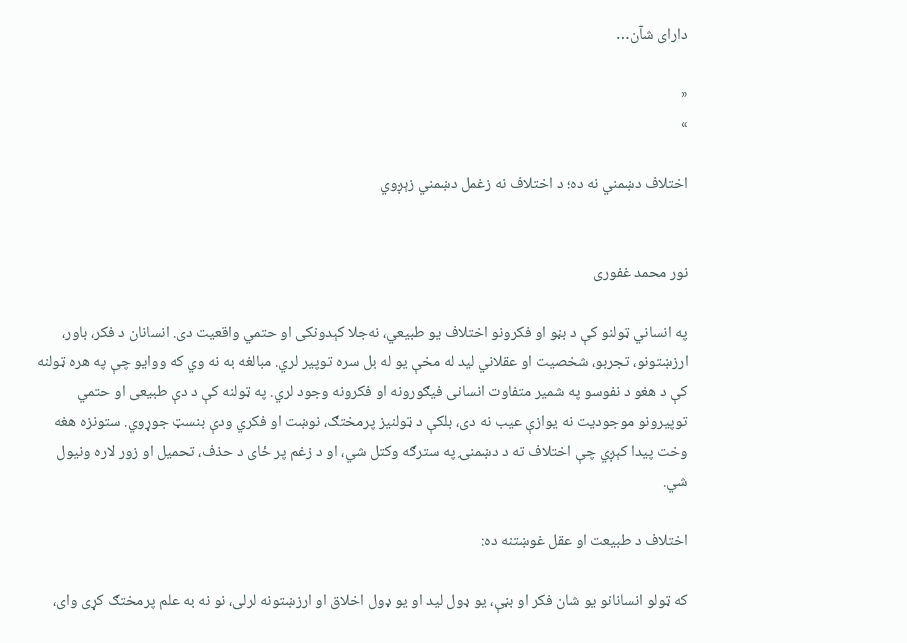دارای شآن…

«
»

اختلاف دښمني نه ده؛ د اختلاف نه زغمل دښمني زېږوي


نور محمد غفوری

په انساني ټولنو کې د بڼو او فکرونو اختلاف یو طبیعي، نه‌جلا کېدونکی او حتمي واقعیت دی. انسانان د فکر، باور، ارزښتونو، تجربو، شخصیت او عقلاني لید له مخې یو له بل سره توپیر لري. مبالغه به نه وي که ووایو چې په هره ټولنه کې د هغو د نفوسو په شمیر متفاوت انسانی فیګورونه او فکرونه وجود لري. په ټولنه کې د دې طبیعی او حتمي توپیرونو موجودیت نه یوازې عیب نه دی، بلکې د ټولنیز پرمختګ، نوښت او فکري ودې بنسټ جوړوي. ستونزه هغه وخت پیدا کېږي چې اختلاف ته د دښمنۍ په سترګه وکتل شي، او د زغم پر ځای د حذف، تحمیل او زور لاره ونیول شي.

اختلاف د طبیعت او عقل غوښتنه ده:

که ټولو انسانانو یو شان فکر او بڼې، یو ډول لید او یو ډول اخلاق او ارزښتونه لرلی، نو نه به علم پرمختګ کړی وای،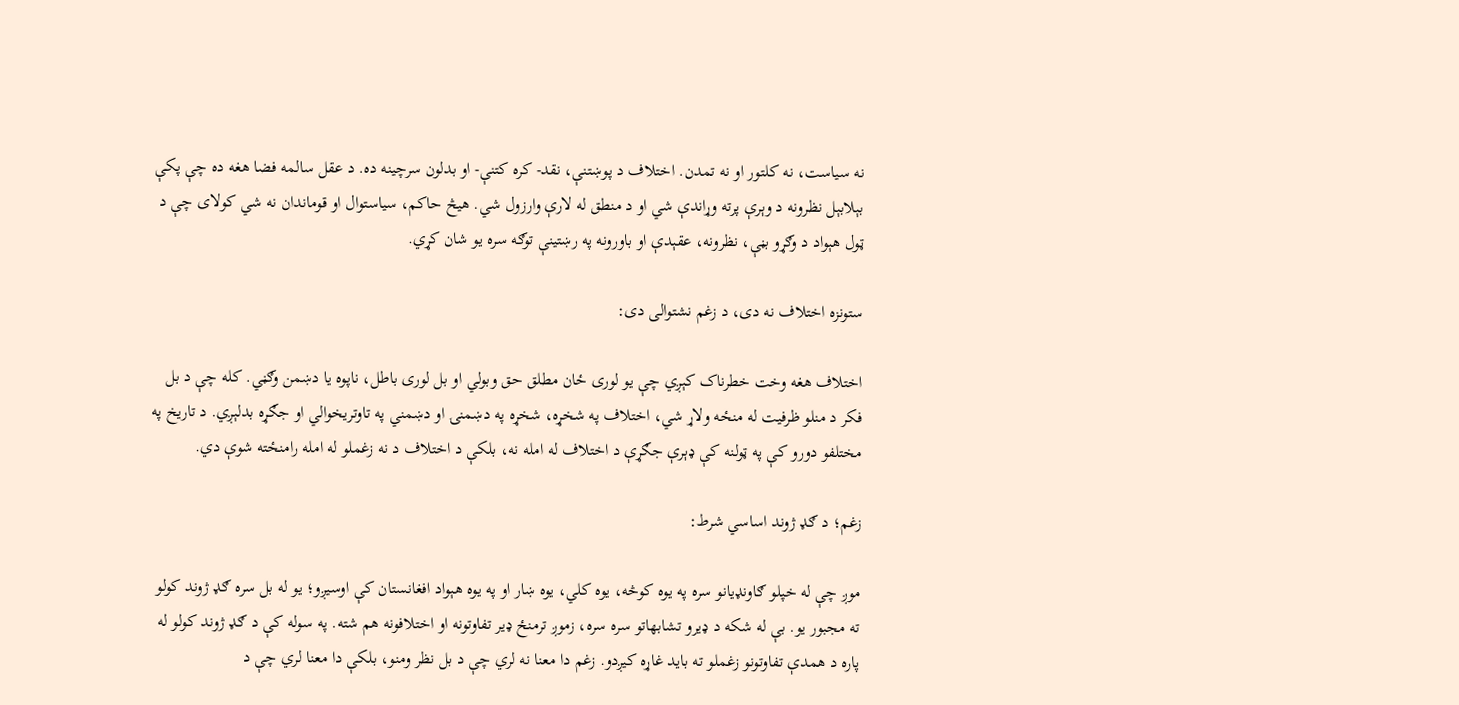نه سیاست، نه کلتور او نه تمدن. اختلاف د پوښتنې، نقد- کره کتنې- او بدلون سرچینه ده. د عقل سالمه فضا هغه ده چې پکې بېلابېل نظرونه د وېرې پرته وړاندې شي او د منطق له لارې وارزول شي. هیڅ حاکم، سیاستوال او قوماندان نه شي کولای چې د ټول هېواد د وګړو بڼې، نظرونه، عقېدې او باورونه په رښتینې توګه سره یو شان کړي.

ستونزه اختلاف نه دی، د زغم نشتوالی دی:

اختلاف هغه وخت خطرناک کېږي چې یو لوری ځان مطلق حق وبولي او بل لوری باطل، ناپوه یا دښمن وګڼي. کله چې د بل فکر د منلو ظرفیت له منځه ولاړ شي، اختلاف په شخړه، شخړه په دښمنۍ او دښمني په تاوتریخوالي او جګړه بدلېږي. د تاریخ په مختلفو دورو کې په ټولنه کې ډېرې جګړې د اختلاف له امله نه، بلکې د اختلاف د نه زغملو له امله رامنځته شوې دي.

زغم؛ د ګډ ژوند اساسي شرط:

موږ چې له خپلو ګاونډیانو سره په یوه کوڅه، یوه کلي، یوه ښار او په یوه هېواد افغانستان کې اوسیږو؛ یو له بل سره ګډ ژوند کولو ته مجبور یو. بې له شکه د ډیرو تشابهاتو سره سره، زموږ ترمنځ ډیر تفاوتونه او اختلافونه هم شته. په سوله کې د ګډ ژوند کولو له پاره د همدې تفاوتونو زغملو ته باید غاړه کیږدو. زغم دا معنا نه لري چې د بل نظر ومنو، بلکې دا معنا لري چې د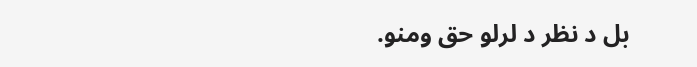بل د نظر د لرلو حق ومنو.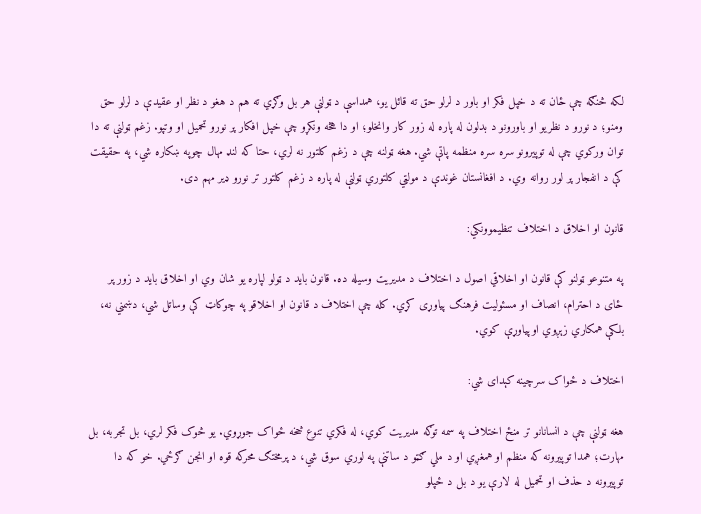لکه څنګه چې ځان ته د خپل فکر او باور د لرلو حق ته قائل یو، همداسې د ټولنې هر بل وګړي ته هم د هغو د نظر او عقیدې د لرلو حق ومنو؛ د نورو د نظریو او باورونو د بدلون له پاره له زور کار وانخلو؛ او دا هڅه ونکړو چې خپل افکار پر نورو تحمیل او وتپو. زغم ټولنې ته دا توان ورکوي چې له توپیرونو سره سره منظمه پاتې شي. هغه ټولنه چې د زغم کلتور نه لري، حتا که لنډ مهال چوپه ښکاره شي، په حقیقت کې د انفجار پر لور روانه وي. د افغانستان غوندې د مولټي کلتوري ټولنې له پاره د زغم کلتور تر نورو ډیر مهم دی.

قانون او اخلاق د اختلاف تنظیموونکي:

په متنوعو ټولنو کې قانون او اخلاقي اصول د اختلاف د مدیریت وسیله ده. قانون باید د ټولو لپاره یو شان وي او اخلاق باید د زور پر ځای د احترام، انصاف او مسئولیت فرهنګ پیاوړی کړي. کله چې اختلاف د قانون او اخلاقو په چوکاټ کې وساتل شي، دښمني نه، بلکې همکاري زېږوي اوپیاوړې کوي.

اختلاف د ځواک سرچینه کېدای شي:

هغه ټولنې چې د انسانانو تر منځ اختلاف په سمه توګه مدیریت کوي، له فکري تنوع څخه ځواک جوړوي. یو څوک فکر لري، بل تجربه، بل مهارت؛ همدا توپیرونه که منظم او همغږي او د ملي ګټو د ساتنې په لوري سوق شي، د پرمختګ محرکه قوه او انجن ګرځي. خو که دا توپیرونه د حذف او تحمیل له لارې یو د بل د ځپلو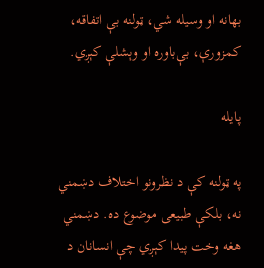بهانه او وسیله شي، ټولنه بې اتفاقه، کمزورې، بې‌باوره او وېشلې کېږي.

پایله

په ټولنه کې د نظرونو اختلاف دښمني نه، بلکې طبیعی موضوع ده. دښمني هغه وخت پیدا کېږي چې انسانان د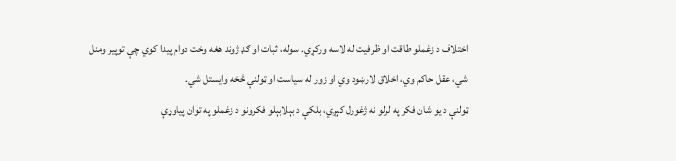اختلاف د زغملو طاقت او ظرفیت له لاسه ورکړي. سوله، ثبات او ګډ ژوند هغه وخت دوام پیدا کوي چې توپیر ومنل شي، عقل حاکم وي، اخلاق لارښود وي او زور له سیاست او ټولنې څخه وایستل شي.
ټولنې د یو شان فکر په لرلو نه ژغورل کېږي، بلکې د بېلابېلو فکرونو د زغملو په توان پیاوړې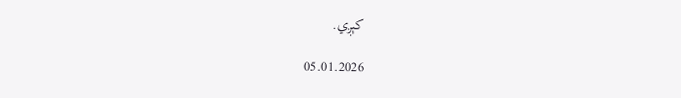کېږي.

05.01.2026